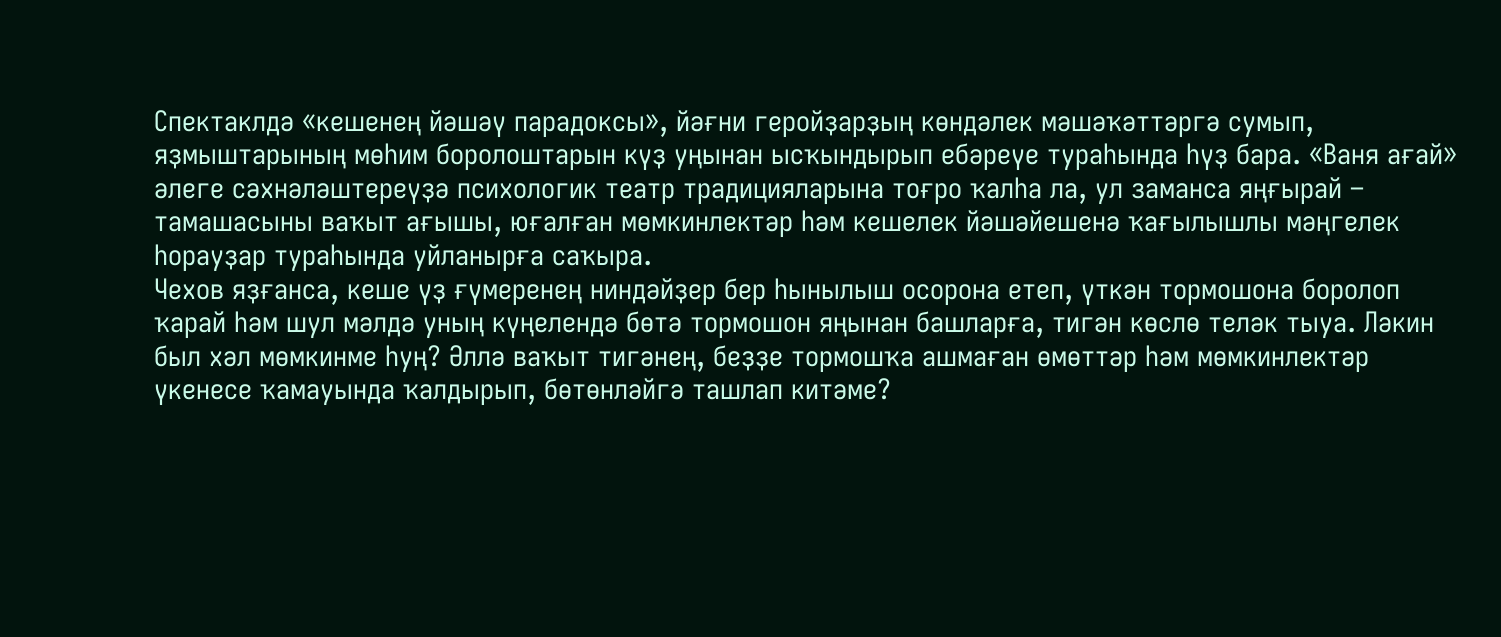Спектаклдә «кешенең йәшәү парадоксы», йәғни геройҙарҙың көндәлек мәшәҡәттәргә сумып, яҙмыштарының мөһим боролоштарын күҙ уңынан ысҡындырып ебәреүе тураһында һүҙ бара. «Ваня ағай» әлеге сәхнәләштереүҙә психологик театр традицияларына тоғро ҡалһа ла, ул заманса яңғырай – тамашасыны ваҡыт ағышы, юғалған мөмкинлектәр һәм кешелек йәшәйешенә ҡағылышлы мәңгелек һорауҙар тураһында уйланырға саҡыра.
Чехов яҙғанса, кеше үҙ ғүмеренең ниндәйҙер бер һынылыш осорона етеп, үткән тормошона боролоп ҡарай һәм шул мәлдә уның күңелендә бөтә тормошон яңынан башларға, тигән көслө теләк тыуа. Ләкин был хәл мөмкинме һуң? Әллә ваҡыт тигәнең, беҙҙе тормошҡа ашмаған өмөттәр һәм мөмкинлектәр үкенесе ҡамауында ҡалдырып, бөтөнләйгә ташлап китәме?